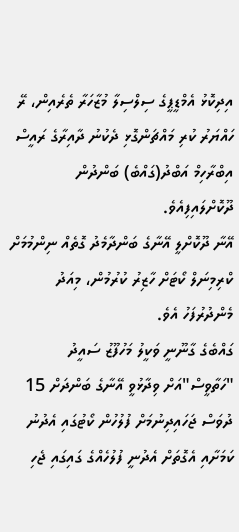އިދިކޮޅު އެމްޑީޕީގެ ސިލްސިލާ މުޒާހަރާ ތެރެއިން، ރޭ ހައްޔަރު ކުރި މައްޗަންގޮޅި ދެކުނު ދާއިރާގެ ރައީސް އިބްރާހިމް އަބްދު(ގައްބެ) ބަންދުން ދޫކޮށްލައިފިއެވެ.
އޭނާ ދޫކޮށްލީ އޭނާގެ ބަންދާމެދު ގޮތެއް ނިންމުމަށް ކްރިމިނަލް ކޯޓަށް ހާޒިރު ކުރުމުން، މިއަދު މެންދުރުފަހު އެވެ.
ގައްބެގެ ގާނޫނީ ވަކީލު މަހުފޫޒު ސައީދު "ހަތާވީސް"އަށް ވިދާޅުވީ އޭނާގެ ބަންދަށް 15 ދުވަސް ޖަހައިދިނުމަށް ފުލުހުން ކޯޓުގައި އެދުނު ކަމަށާއި އެގޮތަށް އެދުނީ ފުލުހެއްގެ ގައިގައި ޖެހި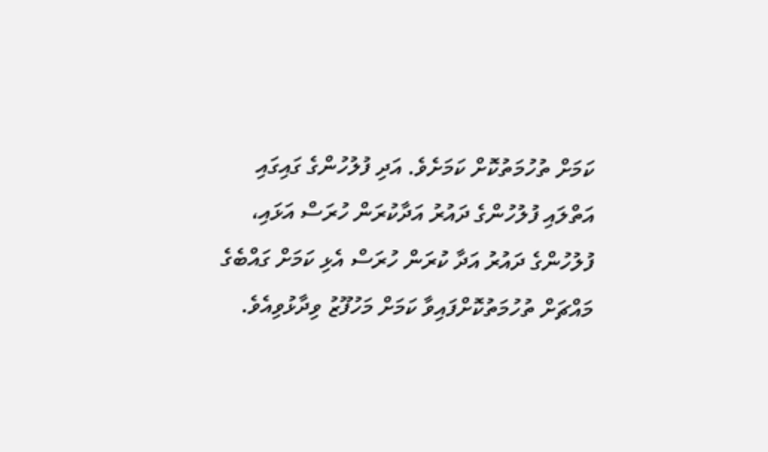ކަމަށް ތުހުމަތުކޮށް ކަމަށެވެ. އަދި ފުލުހުންގެ ގައިގައި އަތްލައި ފުލުހުންގެ ދައުރު އަދާކުރަން ހުރަސް އަޅައި، ފުލުހުންގެ ދައުރު އަދާ ކުރަން ހުރަސް އެޅި ކަމަށް ގައްބެގެ މައްޗަށް ތުހުމަތުކޮށްފައިވާ ކަމަށް މަހުފޫޒު ވިދާޅުވިއެވެ.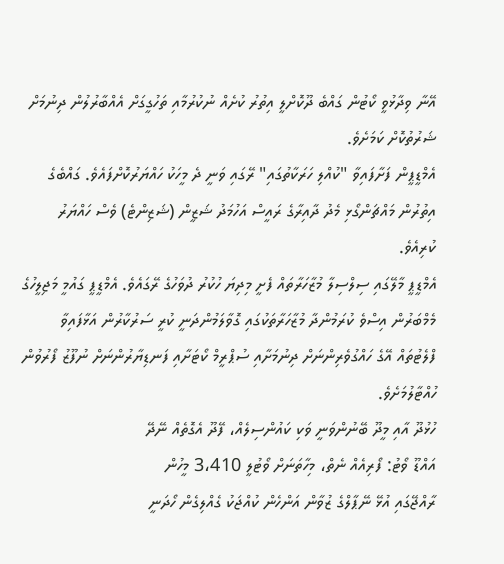އޭނާ ވިދާޅުވީ ކޯޓުން ގައްބެ ދޫކޮށްލީ އިތުރު ކުށެއް ނުކުރުމާއި ތަހުގީގަށް އެއްބާރުލުން ދިނުމަށް ޝަރުތުކޮށް ކަމަށެވެ.
އެމްޑީޕީން ފަށާފައިވާ "ކުއްލި ހަރަކާތުގައި" ރޭގައި ވަނީ ދެ މީހަކު ހައްޔަރުކޮށްފައެވެ. ގައްބެގެ އިތުރުން މައްޗަންގޯޅި މެދު ދާއިރާގެ ރައީސް އަހުމަދު ޝަޒީން (ޝަޒިންޓެ) ވެސް ހައްޔަރު ކުރިއެވެ.
އެމްޑީޕީ މާލޭގައި ސިލްސިލާ މުޒާހަރާތައް ފެށީ މިދިޔަ ހުކުރު ދުވަހުގެ ރޭގައެވެ. އެމްޑީޕީ ގައުމީ މަޖިލީހުގެ މެމްބަރުން އިސްވެ ކުރަމުންދާ މުޒާހަރާތަކުގައި ގޮވާލަމުންދަނީ ކުރީ ސަރުކާރުން އަޅާފައިވާ ފްލެޓުތައް އޭގެ ހައްގުވެރިންނަށް ދިނުމަށާއި ސުޕްރީމް ކޯޓަށާއި ފަނޑިޔާރުންނަށް ނުފޫޒު ފޯރުވުން ހުއްޓާލުމަށެވެ.
ހުޅުދޫ އާއި މީދޫ ބޭނުންވަނީ ވަކި ކައުންސިލެއް، ފޭދޫ އެގޮތެއް ނޭދޭ
އައްޑޫ ވޯޓު: ފޯރިއެއް ނެތް، މިހާތަނަށް ވޯޓުލީ 3،410 މީހުން
ރާއްޖޭގައި އުޅޭ ނޭޕާލްގެ ޒުވާން އަންހެން ކުއްޖަކު ގެއްލިގެން ހޯދަނީ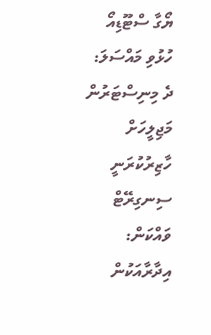ޔޯގާ ސްޓޫޑިއޯ ހުޅުވި މައްސަލަ: ދެ މިނިސްޓަރުން މަޖިލީހަށް ހާޒިރުކުރަނީ
ސިނގިރޭޓް ވައްކަން: އިދާރާއަކުން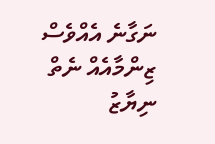ނަގާނެ އެއްވެސް ޒިންމާއެއް ނެތް
ނިޔާޒު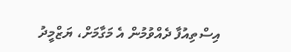އިސްތިއުފާ ދެއްވުމުން އެ މަގާމަށް، ޔަޒްމީދު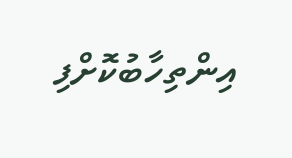އިންތިހާބުކޮށްފި